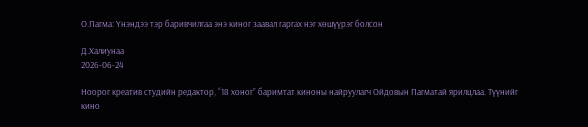О.Пагма: Үнэндээ тэр баривчилгаа энэ киног заавал гаргах нэг хөшүүрэг болсон

Д.Халиунаа
2026-06-24

Ноорог креатив студийн редактор, “18 хоног” баримтат киноны найруулагч Ойдовын Пагматай ярилцлаа. Түүнийг кино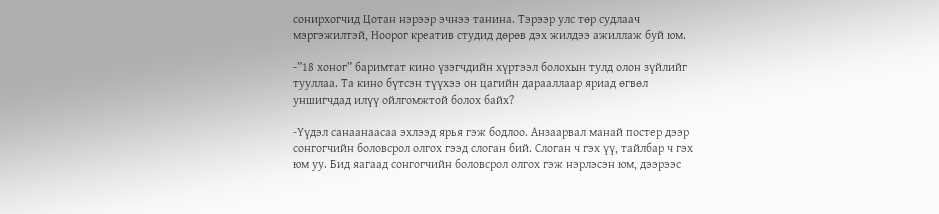сонирхогчид Цотан нэрээр эчнээ танина. Тэрээр улс төр судлаач мэргэжилтэй, Ноорог креатив студид дөрөв дэх жилдээ ажиллаж буй юм.

-”18 хоног” баримтат кино үзэгчдийн хүртээл болохын тулд олон зүйлийг тууллаа. Та кино бүтсэн түүхээ он цагийн дарааллаар яриад өгвөл уншигчдад илүү ойлгомжтой болох байх?

-Үүдэл санаанаасаа эхлээд ярья гэж бодлоо. Анзаарвал манай постер дээр сонгогчийн боловсрол олгох гээд слоган бий. Слоган ч гэх үү, тайлбар ч гэх юм уу. Бид яагаад сонгогчийн боловсрол олгох гэж нэрлэсэн юм, дээрээс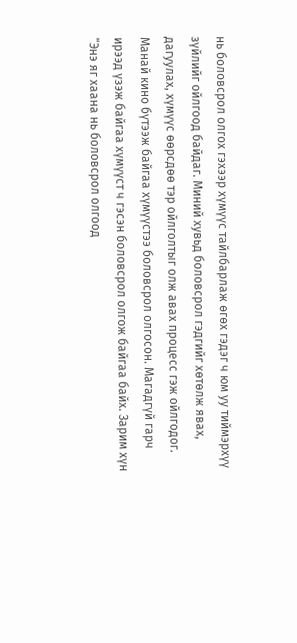нь боловсрол олгох гэхээр хүмүүс тайлбарлаж өгөх гэдэг ч юм уу тиймэрхүү зүйлийг ойлгоод байдаг. Миний хувьд боловсрол гэдгийг хөтөлж явах, дагуулах, хүмүүс өөрсдөө тэр ойлголтыг олж авах процесс гэж ойлгодог. Манай кино бүтээж байгаа хүмүүстээ боловсрол олгосон. Магадгүй гарч ирээд үзэж байгаа хүмүүст ч гэсэн боловсрол олгож байгаа байх. Зарим хүн “Энэ яг хаана нь боловсрол олгоод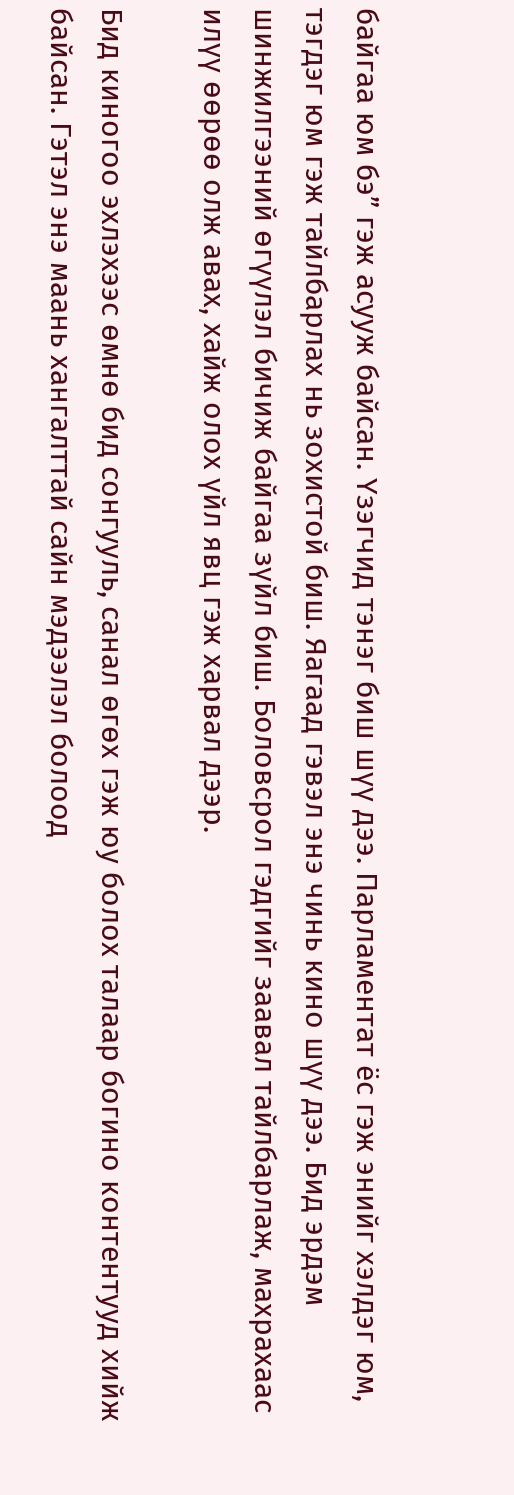байгаа юм бэ” гэж асууж байсан. Үзэгчид тэнэг биш шүү дээ. Парламентат ёс гэж энийг хэлдэг юм, тэгдэг юм гэж тайлбарлах нь зохистой биш. Яагаад гэвэл энэ чинь кино шүү дээ. Бид эрдэм шинжилгээний өгүүлэл бичиж байгаа зүйл биш. Боловсрол гэдгийг заавал тайлбарлаж, махрахаас илүү өөрөө олж авах, хайж олох үйл явц гэж харвал дээр.

Бид киногоо эхлэхээс өмнө бид сонгууль, санал өгөх гэж юу болох талаар богино контентууд хийж байсан. Гэтэл энэ маань хангалттай сайн мэдээлэл болоод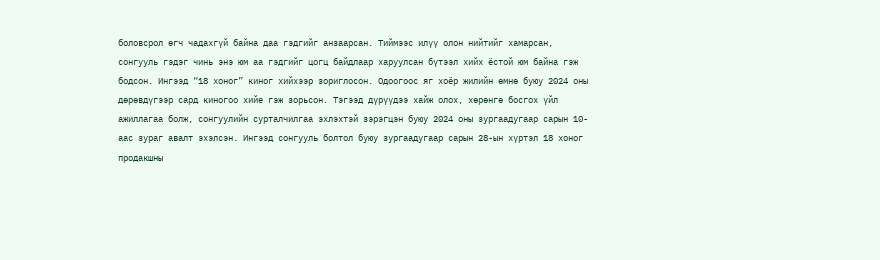боловсрол өгч чадахгүй байна даа гэдгийг анзаарсан. Тиймээс илүү олон нийтийг хамарсан, сонгууль гэдэг чинь энэ юм аа гэдгийг цогц байдлаар харуулсан бүтээл хийх ёстой юм байна гэж бодсон. Ингээд “18 хоног” киног хийхээр зориглосон. Одоогоос яг хоёр жилийн өмнө буюу 2024 оны дөрөвдүгээр сард киногоо хийе гэж зорьсон. Тэгээд дүрүүдээ хайж олох, хөрөнгө босгох үйл ажиллагаа болж, сонгуулийн сурталчилгаа эхлэхтэй зэрэгцэн буюу 2024 оны зургаадугаар сарын 10-аас зураг авалт эхэлсэн. Ингээд сонгууль болтол буюу зургаадугаар сарын 28-ын хүртэл 18 хоног продакшны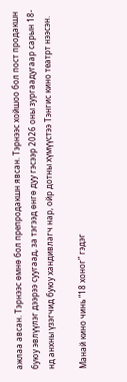ажлаа авсан. Тэрнээс өмнө бол препродакшн явсан. Тэрнээс хойшоо бол пост продакшн буюу эвлүүлэг дээрээ суугаад, за тэгээд өнгө дуу гэсээр 2026 оны зургаадугаар сарын 18-нд анхны үзэгчид буюу хандивлагч нар, ойр дотны хүмүүстээ Тэнгис кино театрт нээсэн.

Манай кино чинь “18 хоног” гэдэг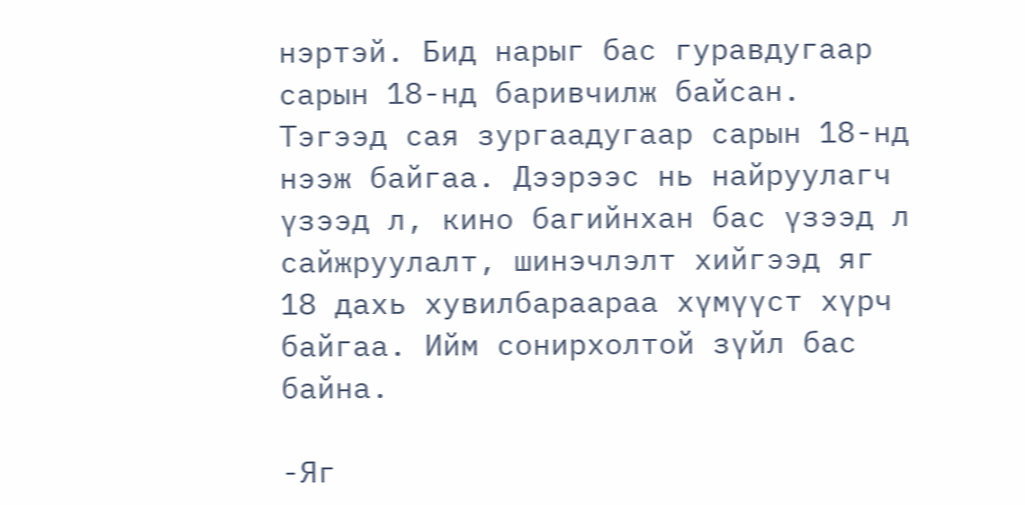нэртэй. Бид нарыг бас гуравдугаар сарын 18-нд баривчилж байсан. Тэгээд сая зургаадугаар сарын 18-нд нээж байгаа. Дээрээс нь найруулагч үзээд л, кино багийнхан бас үзээд л сайжруулалт, шинэчлэлт хийгээд яг 18 дахь хувилбараараа хүмүүст хүрч байгаа. Ийм сонирхолтой зүйл бас байна.

-Яг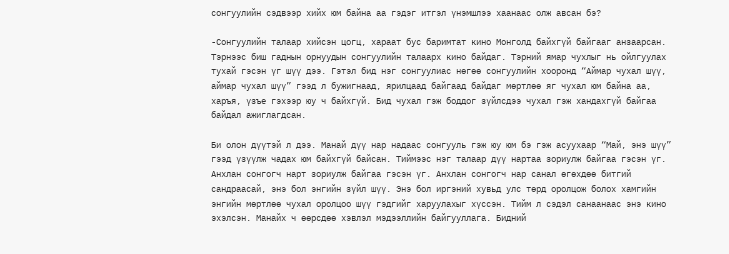сонгуулийн сэдвээр хийх юм байна аа гэдэг итгэл үнэмшлээ хаанаас олж авсан бэ?

-Сонгуулийн талаар хийсэн цогц, хараат бус баримтат кино Монголд байхгүй байгааг анзаарсан. Тэрнээс биш гаднын орнуудын сонгуулийн талаарх кино байдаг. Тэрний ямар чухлыг нь ойлгуулах тухай гэсэн үг шүү дээ. Гэтэл бид нэг сонгуулиас нөгөө сонгуулийн хооронд “Аймар чухал шүү, аймар чухал шүү” гээд л бужигнаад, ярилцаад байгаад байдаг мөртлөө яг чухал юм байна аа, харъя, үзъе гэхээр юу ч байхгүй. Бид чухал гэж боддог зүйлсдээ чухал гэж хандахгүй байгаа байдал ажиглагдсан.

Би олон дүүтэй л дээ. Манай дүү нар надаас сонгууль гэж юу юм бэ гэж асуухаар “Май, энэ шүү” гээд үзүүлж чадах юм байхгүй байсан. Тиймээс нэг талаар дүү нартаа зориулж байгаа гэсэн үг. Анхлан сонгогч нарт зориулж байгаа гэсэн үг. Анхлан сонгогч нар санал өгөхдөө битгий сандраасай, энэ бол энгийн зүйл шүү. Энэ бол иргэний хувьд улс төрд оролцож болох хамгийн энгийн мөртлөө чухал оролцоо шүү гэдгийг харуулахыг хүссэн. Тийм л сэдэл санаанаас энэ кино эхэлсэн. Манайх ч өөрсдөө хэвлэл мэдээллийн байгууллага. Бидний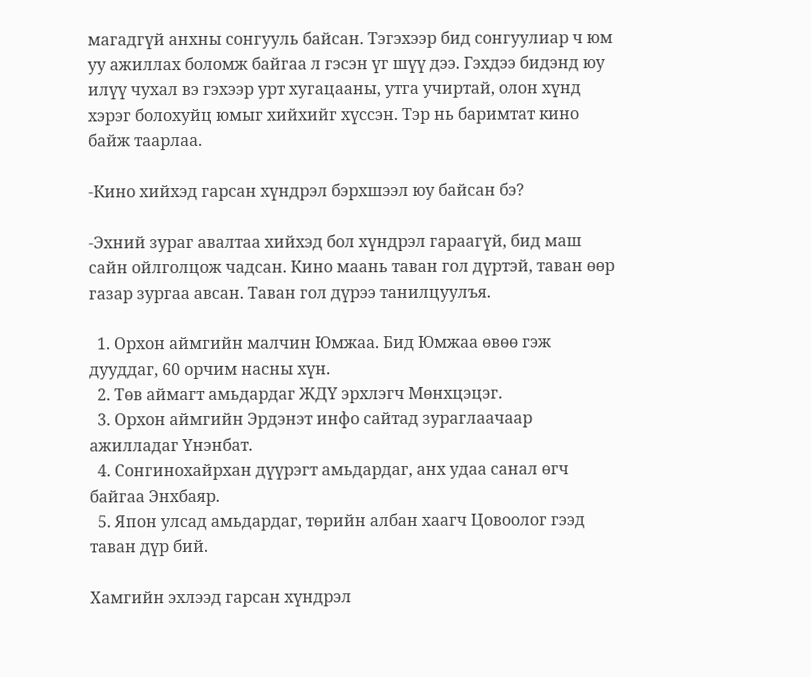магадгүй анхны сонгууль байсан. Тэгэхээр бид сонгуулиар ч юм уу ажиллах боломж байгаа л гэсэн үг шүү дээ. Гэхдээ бидэнд юу илүү чухал вэ гэхээр урт хугацааны, утга учиртай, олон хүнд хэрэг болохуйц юмыг хийхийг хүссэн. Тэр нь баримтат кино байж таарлаа.

-Кино хийхэд гарсан хүндрэл бэрхшээл юу байсан бэ?

-Эхний зураг авалтаа хийхэд бол хүндрэл гараагүй, бид маш сайн ойлголцож чадсан. Кино маань таван гол дүртэй, таван өөр газар зургаа авсан. Таван гол дүрээ танилцуулъя.

  1. Орхон аймгийн малчин Юмжаа. Бид Юмжаа өвөө гэж дууддаг, 60 орчим насны хүн.
  2. Төв аймагт амьдардаг ЖДҮ эрхлэгч Мөнхцэцэг.
  3. Орхон аймгийн Эрдэнэт инфо сайтад зураглаачаар ажилладаг Үнэнбат.
  4. Сонгинохайрхан дүүрэгт амьдардаг, анх удаа санал өгч байгаа Энхбаяр.
  5. Япон улсад амьдардаг, төрийн албан хаагч Цовоолог гээд таван дүр бий.

Хамгийн эхлээд гарсан хүндрэл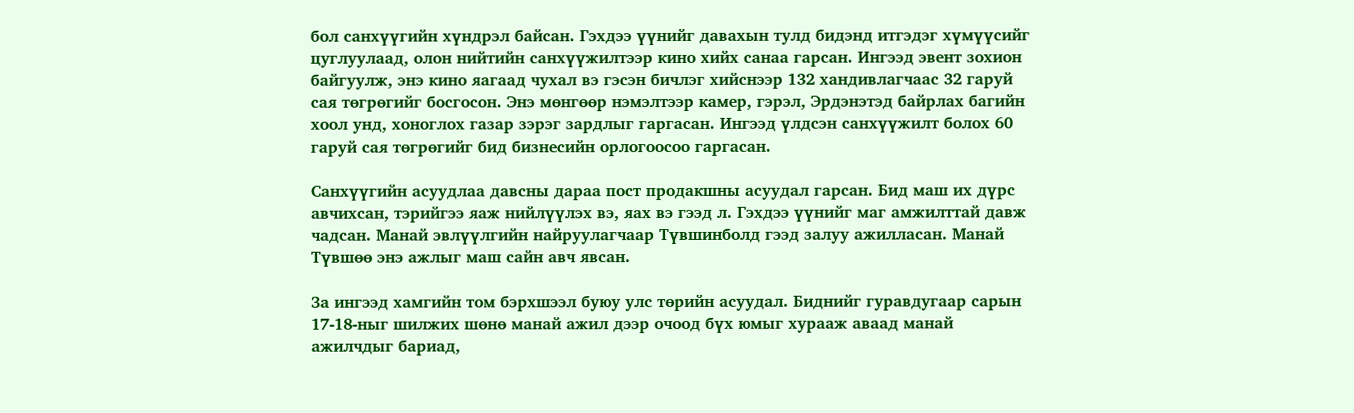бол санхүүгийн хүндрэл байсан. Гэхдээ үүнийг давахын тулд бидэнд итгэдэг хүмүүсийг цуглуулаад, олон нийтийн санхүүжилтээр кино хийх санаа гарсан. Ингээд эвент зохион байгуулж, энэ кино яагаад чухал вэ гэсэн бичлэг хийснээр 132 хандивлагчаас 32 гаруй сая төгрөгийг босгосон. Энэ мөнгөөр нэмэлтээр камер, гэрэл, Эрдэнэтэд байрлах багийн хоол унд, хоноглох газар зэрэг зардлыг гаргасан. Ингээд үлдсэн санхүүжилт болох 60 гаруй сая төгрөгийг бид бизнесийн орлогоосоо гаргасан.

Санхүүгийн асуудлаа давсны дараа пост продакшны асуудал гарсан. Бид маш их дүрс авчихсан, тэрийгээ яаж нийлүүлэх вэ, яах вэ гээд л. Гэхдээ үүнийг маг амжилттай давж чадсан. Манай эвлүүлгийн найруулагчаар Түвшинболд гээд залуу ажилласан. Манай Түвшөө энэ ажлыг маш сайн авч явсан.

За ингээд хамгийн том бэрхшээл буюу улс төрийн асуудал. Биднийг гуравдугаар сарын 17-18-ныг шилжих шөнө манай ажил дээр очоод бүх юмыг хурааж аваад манай ажилчдыг бариад,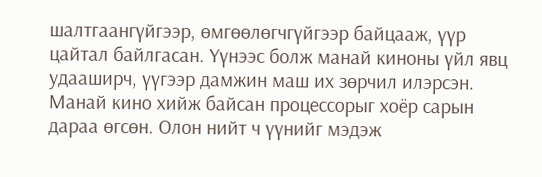шалтгаангүйгээр, өмгөөлөгчгүйгээр байцааж, үүр цайтал байлгасан. Үүнээс болж манай киноны үйл явц удааширч, үүгээр дамжин маш их зөрчил илэрсэн. Манай кино хийж байсан процессорыг хоёр сарын дараа өгсөн. Олон нийт ч үүнийг мэдэж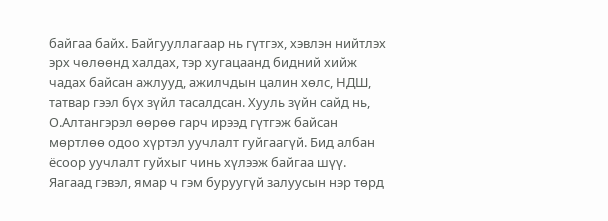байгаа байх. Байгууллагаар нь гүтгэх, хэвлэн нийтлэх эрх чөлөөнд халдах, тэр хугацаанд бидний хийж чадах байсан ажлууд, ажилчдын цалин хөлс, НДШ, татвар гээл бүх зүйл тасалдсан. Хууль зүйн сайд нь, О.Алтангэрэл өөрөө гарч ирээд гүтгэж байсан мөртлөө одоо хүртэл уучлалт гуйгаагүй. Бид албан ёсоор уучлалт гуйхыг чинь хүлээж байгаа шүү. Яагаад гэвэл, ямар ч гэм буруугүй залуусын нэр төрд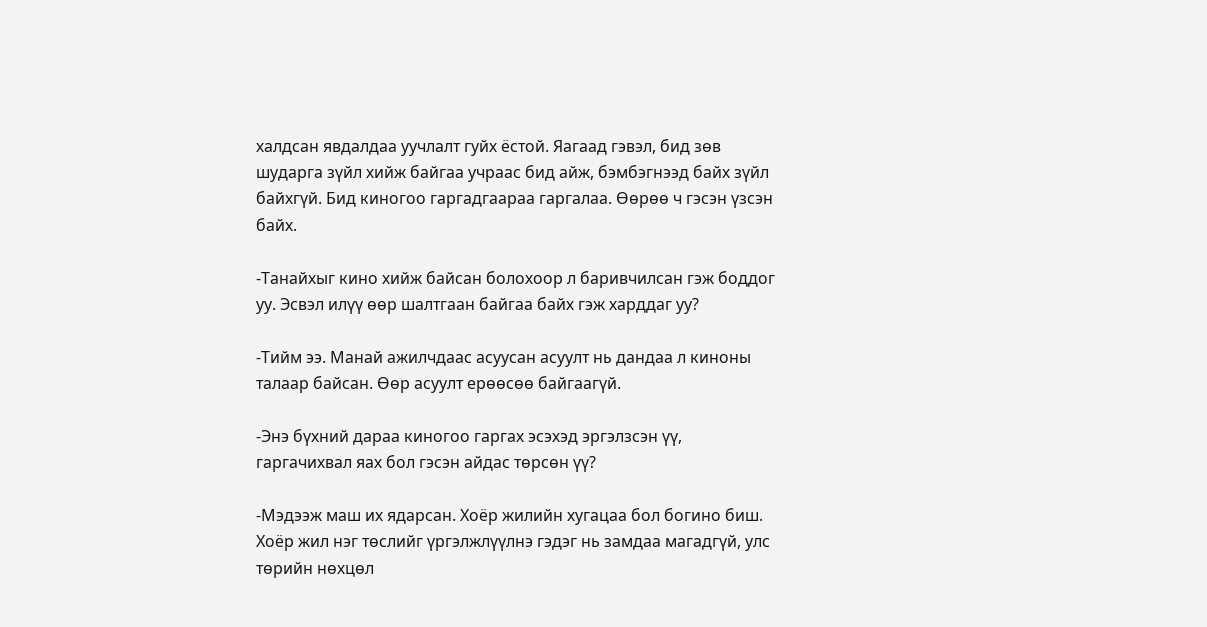халдсан явдалдаа уучлалт гуйх ёстой. Яагаад гэвэл, бид зөв шударга зүйл хийж байгаа учраас бид айж, бэмбэгнээд байх зүйл байхгүй. Бид киногоо гаргадгаараа гаргалаа. Өөрөө ч гэсэн үзсэн байх.

-Танайхыг кино хийж байсан болохоор л баривчилсан гэж боддог уу. Эсвэл илүү өөр шалтгаан байгаа байх гэж харддаг уу?

-Тийм ээ. Манай ажилчдаас асуусан асуулт нь дандаа л киноны талаар байсан. Өөр асуулт ерөөсөө байгаагүй.

-Энэ бүхний дараа киногоо гаргах эсэхэд эргэлзсэн үү, гаргачихвал яах бол гэсэн айдас төрсөн үү?

-Мэдээж маш их ядарсан. Хоёр жилийн хугацаа бол богино биш. Хоёр жил нэг төслийг үргэлжлүүлнэ гэдэг нь замдаа магадгүй, улс төрийн нөхцөл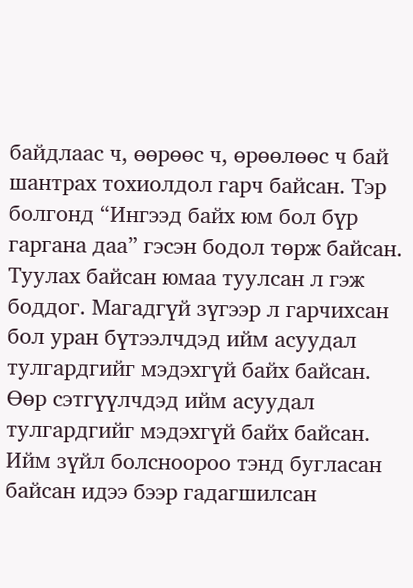байдлаас ч, өөрөөс ч, өрөөлөөс ч бай шантрах тохиолдол гарч байсан. Тэр болгонд “Ингээд байх юм бол бүр гаргана даа” гэсэн бодол төрж байсан. Туулах байсан юмаа туулсан л гэж боддог. Магадгүй зүгээр л гарчихсан бол уран бүтээлчдэд ийм асуудал тулгардгийг мэдэхгүй байх байсан. Өөр сэтгүүлчдэд ийм асуудал тулгардгийг мэдэхгүй байх байсан. Ийм зүйл болсноороо тэнд бугласан байсан идээ бээр гадагшилсан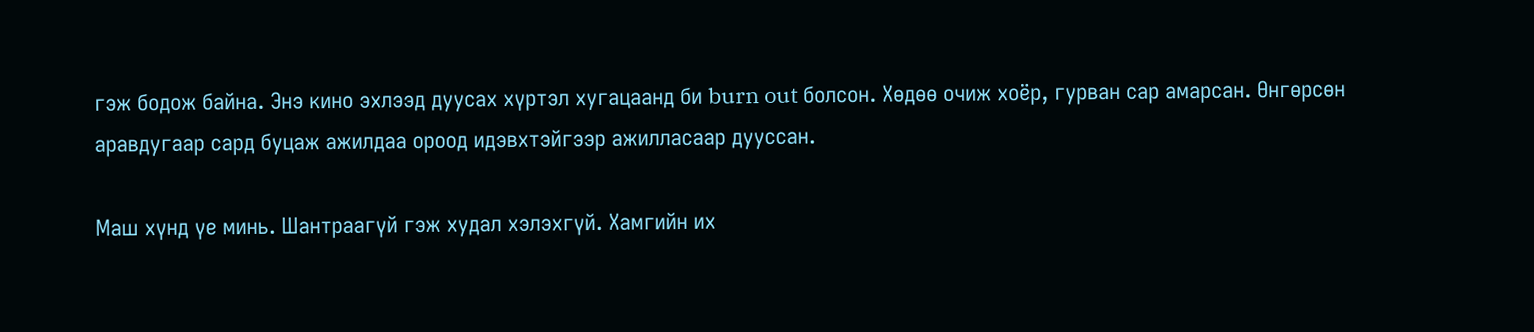гэж бодож байна. Энэ кино эхлээд дуусах хүртэл хугацаанд би burn out болсон. Хөдөө очиж хоёр, гурван сар амарсан. Өнгөрсөн аравдугаар сард буцаж ажилдаа ороод идэвхтэйгээр ажилласаар дууссан.

Маш хүнд үе минь. Шантраагүй гэж худал хэлэхгүй. Хамгийн их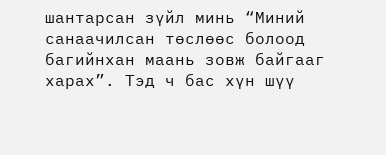шантарсан зүйл минь “Миний санаачилсан төслөөс болоод багийнхан маань зовж байгааг харах”. Тэд ч бас хүн шүү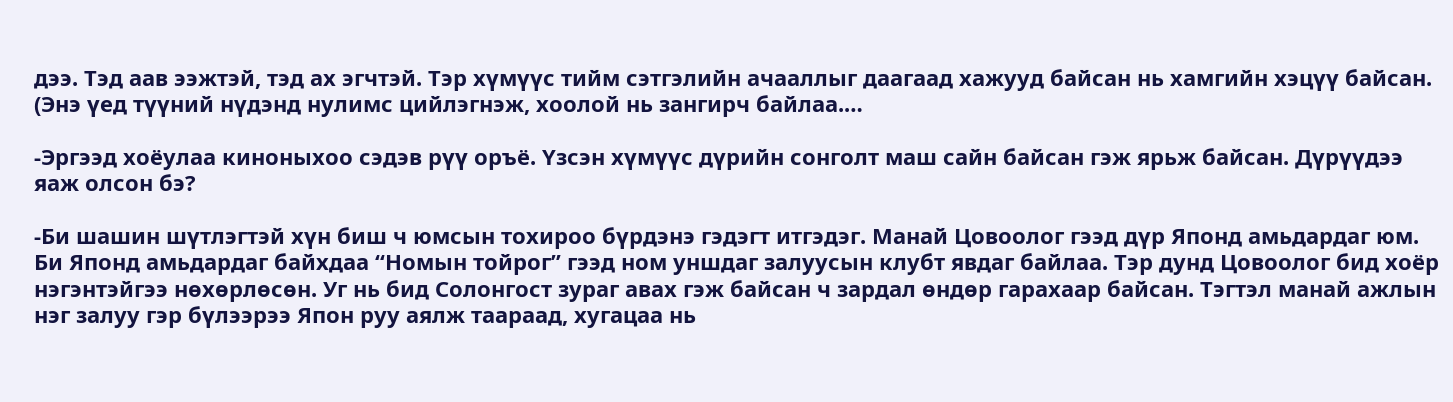дээ. Тэд аав ээжтэй, тэд ах эгчтэй. Тэр хүмүүс тийм сэтгэлийн ачааллыг даагаад хажууд байсан нь хамгийн хэцүү байсан. (Энэ үед түүний нүдэнд нулимс цийлэгнэж, хоолой нь зангирч байлаа.…

-Эргээд хоёулаа киноныхоо сэдэв рүү оръё. Үзсэн хүмүүс дүрийн сонголт маш сайн байсан гэж ярьж байсан. Дүрүүдээ яаж олсон бэ?

-Би шашин шүтлэгтэй хүн биш ч юмсын тохироо бүрдэнэ гэдэгт итгэдэг. Манай Цовоолог гээд дүр Японд амьдардаг юм. Би Японд амьдардаг байхдаа “Номын тойрог” гээд ном уншдаг залуусын клубт явдаг байлаа. Тэр дунд Цовоолог бид хоёр нэгэнтэйгээ нөхөрлөсөн. Уг нь бид Солонгост зураг авах гэж байсан ч зардал өндөр гарахаар байсан. Тэгтэл манай ажлын нэг залуу гэр бүлээрээ Япон руу аялж таараад, хугацаа нь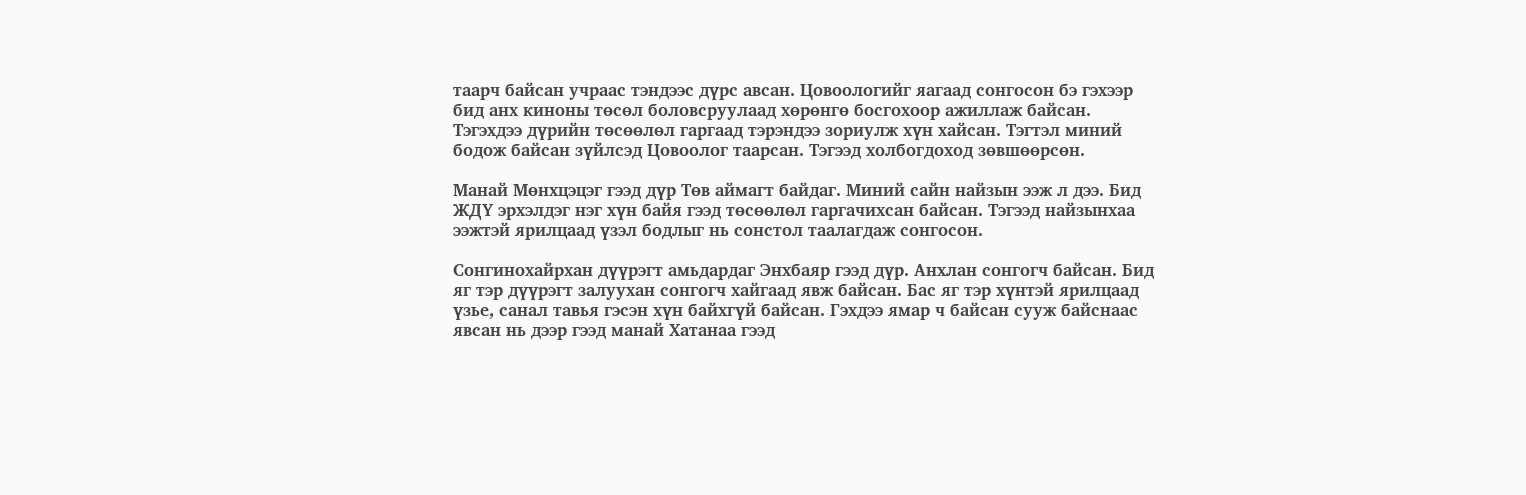таарч байсан учраас тэндээс дүрс авсан. Цовоологийг яагаад сонгосон бэ гэхээр бид анх киноны төсөл боловсруулаад хөрөнгө босгохоор ажиллаж байсан. Тэгэхдээ дүрийн төсөөлөл гаргаад тэрэндээ зориулж хүн хайсан. Тэгтэл миний бодож байсан зүйлсэд Цовоолог таарсан. Тэгээд холбогдоход зөвшөөрсөн.

Манай Мөнхцэцэг гээд дүр Төв аймагт байдаг. Миний сайн найзын ээж л дээ. Бид ЖДҮ эрхэлдэг нэг хүн байя гээд төсөөлөл гаргачихсан байсан. Тэгээд найзынхаа ээжтэй ярилцаад үзэл бодлыг нь сонстол таалагдаж сонгосон.

Сонгинохайрхан дүүрэгт амьдардаг Энхбаяр гээд дүр. Анхлан сонгогч байсан. Бид яг тэр дүүрэгт залуухан сонгогч хайгаад явж байсан. Бас яг тэр хүнтэй ярилцаад үзье, санал тавья гэсэн хүн байхгүй байсан. Гэхдээ ямар ч байсан сууж байснаас явсан нь дээр гээд манай Хатанаа гээд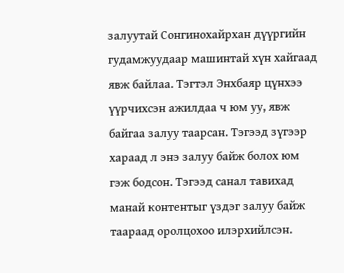залуутай Сонгинохайрхан дүүргийн гудамжуудаар машинтай хүн хайгаад явж байлаа. Тэгтэл Энхбаяр цүнхээ үүрчихсэн ажилдаа ч юм уу, явж байгаа залуу таарсан. Тэгээд зүгээр хараад л энэ залуу байж болох юм гэж бодсон. Тэгээд санал тавихад манай контентыг үздэг залуу байж таараад оролцохоо илэрхийлсэн.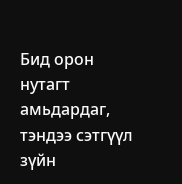Бид орон нутагт амьдардаг, тэндээ сэтгүүл зүйн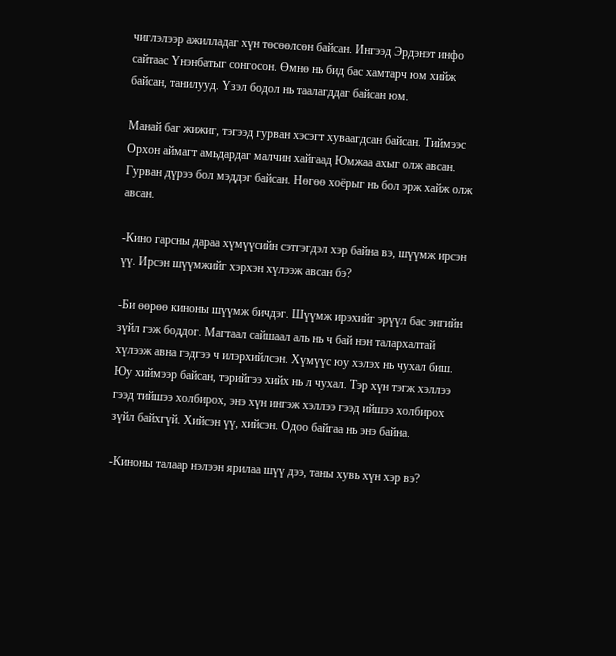чиглэлээр ажилладаг хүн төсөөлсөн байсан. Ингээд Эрдэнэт инфо сайтаас Үнэнбатыг сонгосон. Өмнө нь бид бас хамтарч юм хийж байсан, танилууд. Үзэл бодол нь таалагддаг байсан юм.

Манай баг жижиг, тэгээд гурван хэсэгт хуваагдсан байсан. Тиймээс Орхон аймагт амьдардаг малчин хайгаад Юмжаа ахыг олж авсан. Гурван дүрээ бол мэддэг байсан. Нөгөө хоёрыг нь бол эрж хайж олж авсан.

-Кино гарсны дараа хүмүүсийн сэтгэгдэл хэр байна вэ, шүүмж ирсэн үү. Ирсэн шүүмжийг хэрхэн хүлээж авсан бэ?

-Би өөрөө киноны шүүмж бичдэг. Шүүмж ирэхийг эрүүл бас энгийн зүйл гэж боддог. Магтаал сайшаал аль нь ч бай нэн талархалтай хүлээж авна гэдгээ ч илэрхийлсэн. Хүмүүс юу хэлэх нь чухал биш. Юу хиймээр байсан, тэрийгээ хийх нь л чухал. Тэр хүн тэгж хэллээ гээд тийшээ холбирох, энэ хүн ингэж хэллээ гээд ийшээ холбирох зүйл байхгүй. Хийсэн үү, хийсэн. Одоо байгаа нь энэ байна.

-Киноны талаар нэлээн ярилаа шүү дээ, таны хувь хүн хэр вэ?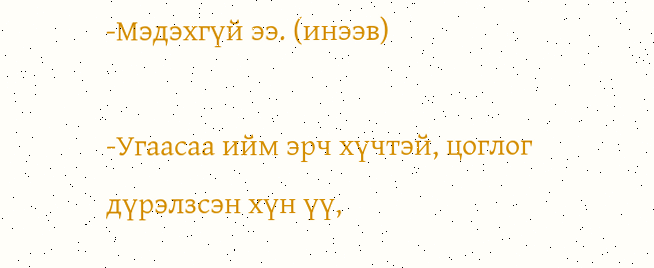-Мэдэхгүй ээ. (инээв)

-Угаасаа ийм эрч хүчтэй, цоглог дүрэлзсэн хүн үү,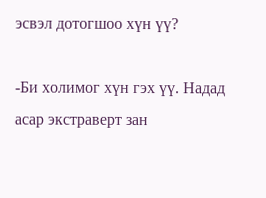эсвэл дотогшоо хүн үү?

-Би холимог хүн гэх үү. Надад асар экстраверт зан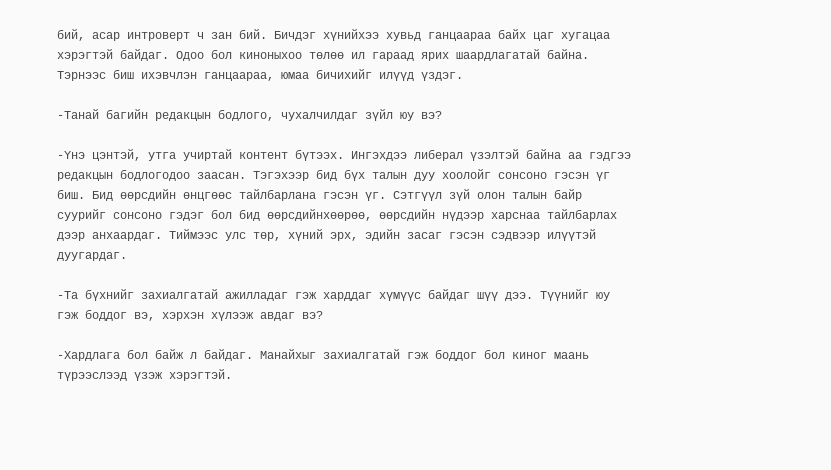бий, асар интроверт ч зан бий. Бичдэг хүнийхээ хувьд ганцаараа байх цаг хугацаа хэрэгтэй байдаг. Одоо бол киноныхоо төлөө ил гараад ярих шаардлагатай байна. Тэрнээс биш ихэвчлэн ганцаараа, юмаа бичихийг илүүд үздэг.

-Танай багийн редакцын бодлого, чухалчилдаг зүйл юу вэ?

-Үнэ цэнтэй, утга учиртай контент бүтээх. Ингэхдээ либерал үзэлтэй байна аа гэдгээ редакцын бодлогодоо заасан. Тэгэхээр бид бүх талын дуу хоолойг сонсоно гэсэн үг биш. Бид өөрсдийн өнцгөөс тайлбарлана гэсэн үг. Сэтгүүл зүй олон талын байр суурийг сонсоно гэдэг бол бид өөрсдийнхөөрөө, өөрсдийн нүдээр харснаа тайлбарлах дээр анхаардаг. Тиймээс улс төр, хүний эрх, эдийн засаг гэсэн сэдвээр илүүтэй дуугардаг.

-Та бүхнийг захиалгатай ажилладаг гэж харддаг хүмүүс байдаг шүү дээ. Түүнийг юу гэж боддог вэ, хэрхэн хүлээж авдаг вэ?

-Хардлага бол байж л байдаг. Манайхыг захиалгатай гэж боддог бол киног маань түрээслээд үзэж хэрэгтэй.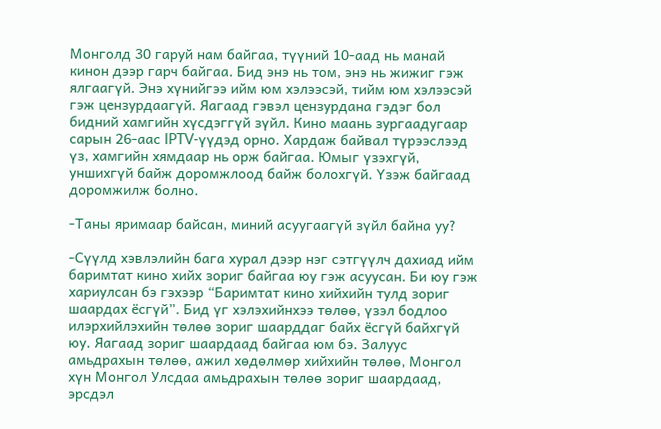Монголд 30 гаруй нам байгаа, түүний 10-аад нь манай кинон дээр гарч байгаа. Бид энэ нь том, энэ нь жижиг гэж ялгаагүй. Энэ хүнийгээ ийм юм хэлээсэй, тийм юм хэлээсэй гэж цензурдаагүй. Яагаад гэвэл цензурдана гэдэг бол бидний хамгийн хүсдэггүй зүйл. Кино маань зургаадугаар сарын 26-аас IPTV-үүдэд орно. Хардаж байвал түрээслээд үз, хамгийн хямдаар нь орж байгаа. Юмыг үзэхгүй, уншихгүй байж доромжлоод байж болохгүй. Үзэж байгаад доромжилж болно.

-Таны яримаар байсан, миний асуугаагүй зүйл байна уу?

-Сүүлд хэвлэлийн бага хурал дээр нэг сэтгүүлч дахиад ийм баримтат кино хийх зориг байгаа юу гэж асуусан. Би юу гэж хариулсан бэ гэхээр “Баримтат кино хийхийн тулд зориг шаардах ёсгүй”. Бид үг хэлэхийнхээ төлөө, үзэл бодлоо илэрхийлэхийн төлөө зориг шаарддаг байх ёсгүй байхгүй юу. Яагаад зориг шаардаад байгаа юм бэ. Залуус амьдрахын төлөө, ажил хөдөлмөр хийхийн төлөө, Монгол хүн Монгол Улсдаа амьдрахын төлөө зориг шаардаад, эрсдэл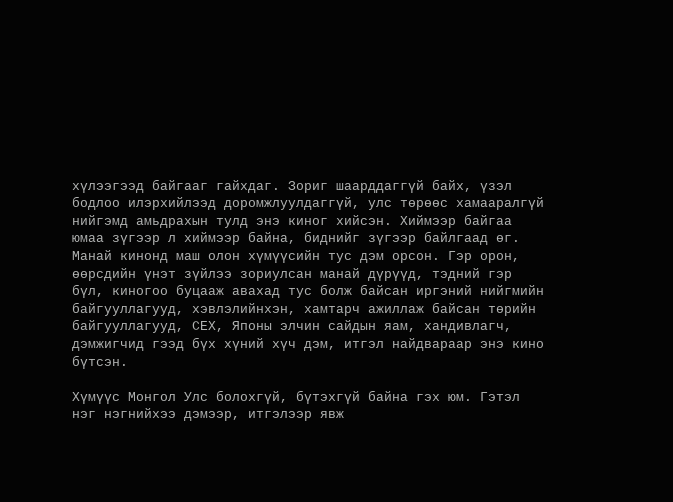хүлээгээд байгааг гайхдаг. Зориг шаарддаггүй байх, үзэл бодлоо илэрхийлээд доромжлуулдаггүй, улс төрөөс хамааралгүй нийгэмд амьдрахын тулд энэ киног хийсэн. Хиймээр байгаа юмаа зүгээр л хиймээр байна, биднийг зүгээр байлгаад өг. Манай кинонд маш олон хүмүүсийн тус дэм орсон. Гэр орон, өөрсдийн үнэт зүйлээ зориулсан манай дүрүүд, тэдний гэр бүл, киногоо буцааж авахад тус болж байсан иргэний нийгмийн байгууллагууд, хэвлэлийнхэн, хамтарч ажиллаж байсан төрийн байгууллагууд, СЕХ, Японы элчин сайдын яам, хандивлагч, дэмжигчид гээд бүх хүний хүч дэм, итгэл найдвараар энэ кино бүтсэн.

Хүмүүс Монгол Улс болохгүй, бүтэхгүй байна гэх юм. Гэтэл нэг нэгнийхээ дэмээр, итгэлээр явж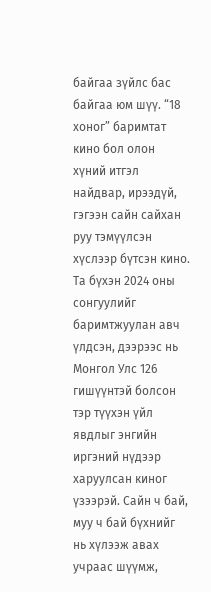байгаа зүйлс бас байгаа юм шүү. “18 хоног” баримтат кино бол олон хүний итгэл найдвар, ирээдүй, гэгээн сайн сайхан руу тэмүүлсэн хүслээр бүтсэн кино. Та бүхэн 2024 оны сонгуулийг баримтжуулан авч үлдсэн, дээрээс нь Монгол Улс 126 гишүүнтэй болсон тэр түүхэн үйл явдлыг энгийн иргэний нүдээр харуулсан киног үзээрэй. Сайн ч бай, муу ч бай бүхнийг нь хүлээж авах учраас шүүмж,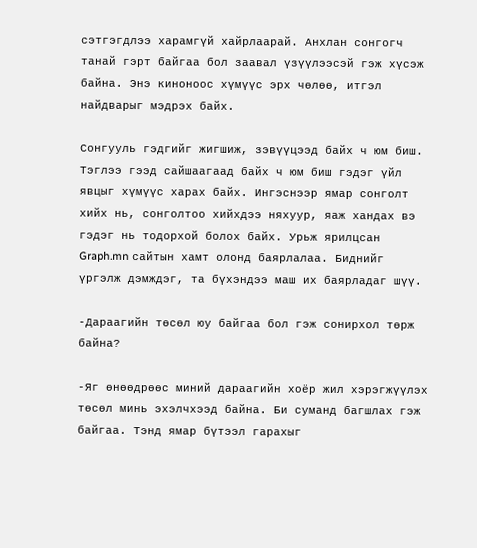сэтгэгдлээ харамгүй хайрлаарай. Анхлан сонгогч танай гэрт байгаа бол заавал үзүүлээсэй гэж хүсэж байна. Энэ киноноос хүмүүс эрх чөлөө, итгэл найдварыг мэдрэх байх.

Сонгууль гэдгийг жигшиж, зэвүүцээд байх ч юм биш. Тэглээ гээд сайшаагаад байх ч юм биш гэдэг үйл явцыг хүмүүс харах байх. Ингэснээр ямар сонголт хийх нь, сонголтоо хийхдээ няхуур, яаж хандах вэ гэдэг нь тодорхой болох байх. Урьж ярилцсан Graph.mn сайтын хамт олонд баярлалаа. Биднийг үргэлж дэмждэг, та бүхэндээ маш их баярладаг шүү.

-Дараагийн төсөл юу байгаа бол гэж сонирхол төрж байна?

-Яг өнөөдрөөс миний дараагийн хоёр жил хэрэгжүүлэх төсөл минь эхэлчхээд байна. Би суманд багшлах гэж байгаа. Тэнд ямар бүтээл гарахыг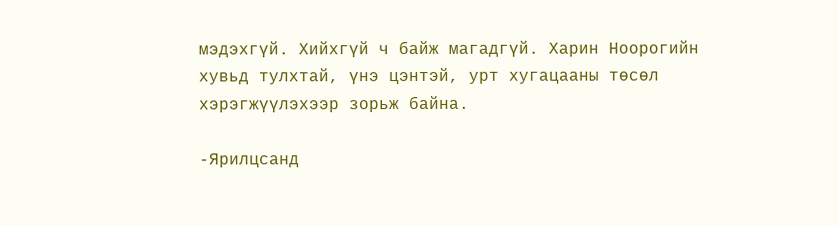мэдэхгүй. Хийхгүй ч байж магадгүй. Харин Ноорогийн хувьд тулхтай, үнэ цэнтэй, урт хугацааны төсөл хэрэгжүүлэхээр зорьж байна.

-Ярилцсанд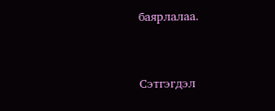баярлалаа.



Сэтгэгдэл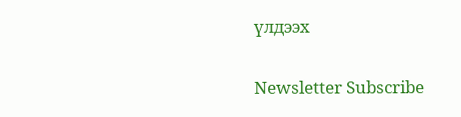үлдээх

Newsletter Subscribe